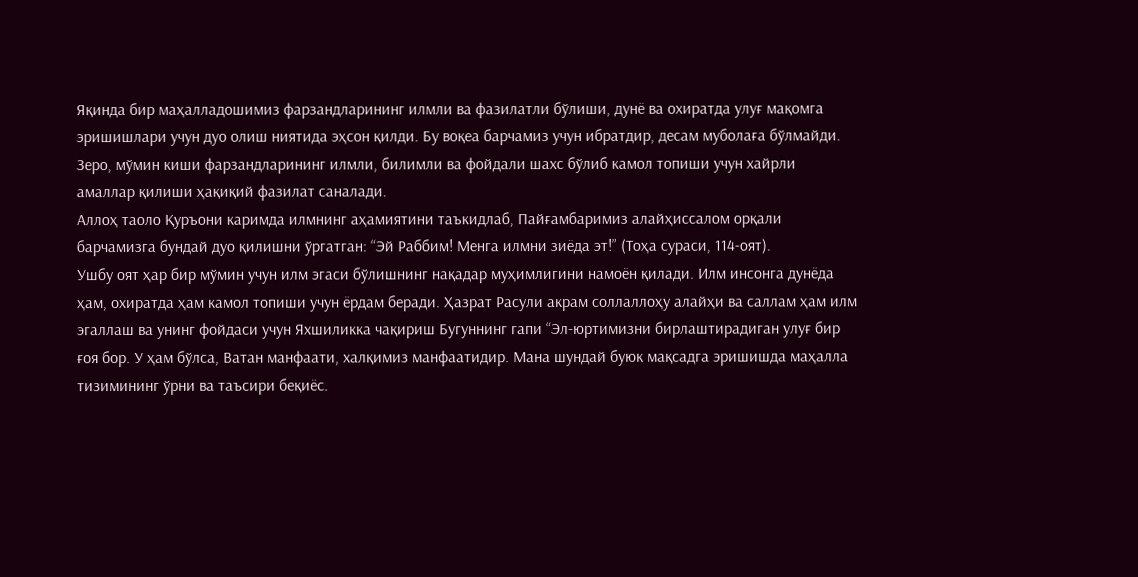Яқинда бир маҳалладошимиз фарзандларининг илмли ва фазилатли бўлиши, дунё ва охиратда улуғ мақомга эришишлари учун дуо олиш ниятида эҳсон қилди. Бу воқеа барчамиз учун ибратдир, десам муболаға бўлмайди. Зеро, мўмин киши фарзандларининг илмли, билимли ва фойдали шахс бўлиб камол топиши учун хайрли амаллар қилиши ҳақиқий фазилат саналади.
Аллоҳ таоло Қуръони каримда илмнинг аҳамиятини таъкидлаб, Пайғамбаримиз алайҳиссалом орқали барчамизга бундай дуо қилишни ўргатган: “Эй Раббим! Менга илмни зиёда эт!” (Тоҳа сураси, 114-оят).
Ушбу оят ҳар бир мўмин учун илм эгаси бўлишнинг нақадар муҳимлигини намоён қилади. Илм инсонга дунёда ҳам, охиратда ҳам камол топиши учун ёрдам беради. Ҳазрат Расули акрам соллаллоҳу алайҳи ва саллам ҳам илм эгаллаш ва унинг фойдаси учун Яхшиликка чақириш Бугуннинг гапи “Эл-юртимизни бирлаштирадиган улуғ бир ғоя бор. У ҳам бўлса, Ватан манфаати, халқимиз манфаатидир. Мана шундай буюк мақсадга эришишда маҳалла тизимининг ўрни ва таъсири беқиёс.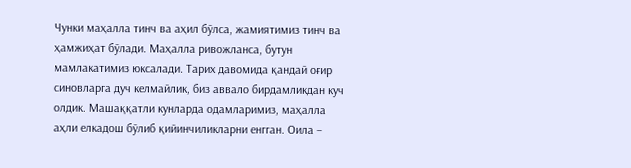Чунки маҳалла тинч ва аҳил бўлса, жамиятимиз тинч ва ҳамжиҳат бўлади. Маҳалла ривожланса, бутун мамлакатимиз юксалади. Тарих давомида қандай оғир синовларга дуч келмайлик, биз аввало бирдамликдан куч олдик. Машаққатли кунларда одамларимиз, маҳалла аҳли елкадош бўлиб қийинчиликларни енгган. Оила –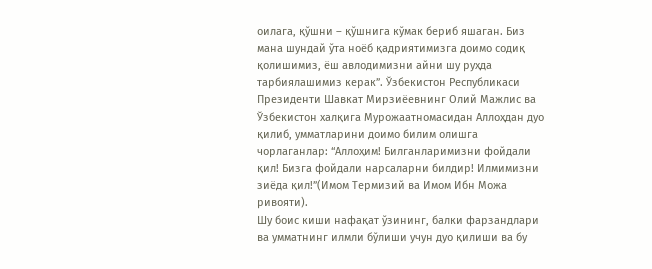оилага, қўшни – қўшнига кўмак бериб яшаган. Биз мана шундай ўта ноёб қадриятимизга доимо содиқ қолишимиз, ёш авлодимизни айни шу руҳда тарбиялашимиз керак”. Ўзбекистон Республикаси Президенти Шавкат Мирзиёевнинг Олий Мажлис ва Ўзбекистон халқига Мурожаатномасидан Аллоҳдан дуо қилиб, умматларини доимо билим олишга чорлаганлар: “Аллоҳим! Билганларимизни фойдали қил! Бизга фойдали нарсаларни билдир! Илмимизни зиёда қил!”(Имом Термизий ва Имом Ибн Можа ривояти).
Шу боис киши нафақат ўзининг, балки фарзандлари ва умматнинг илмли бўлиши учун дуо қилиши ва бу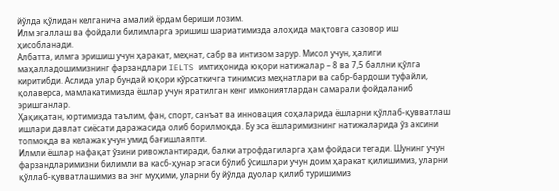йўлда қўлидан келганича амалий ёрдам бериши лозим.
Илм эгаллаш ва фойдали билимларга эришиш шариатимизда алоҳида мақтовга сазовор иш ҳисобланади.
Албатта, илмга эришиш учун ҳаракат, меҳнат, сабр ва интизом зарур. Мисол учун, ҳалиги маҳалладошимизнинг фарзандлари IELTS имтиҳонида юқори натижалар – 8 ва 7,5 баллни қўлга киритибди. Аслида улар бундай юқори кўрсаткичга тинимсиз меҳнатлари ва сабр-бардоши туфайли, қолаверса, мамлакатимизда ёшлар учун яратилган кенг имкониятлардан самарали фойдаланиб эришганлар.
Ҳақиқатан, юртимизда таълим, фан, спорт, санъат ва инновация соҳаларида ёшларни қўллаб-қувватлаш ишлари давлат сиёсати даражасида олиб борилмоқда. Бу эса ёшларимизнинг натижаларида ўз аксини топмоқда ва келажак учун умид бағишлаяпти.
Илмли ёшлар нафақат ўзини ривожлантиради, балки атрофдагиларга ҳам фойдаси тегади. Шунинг учун фарзандларимизни билимли ва касб-ҳунар эгаси бўлиб ўсишлари учун доим ҳаракат қилишимиз, уларни қўллаб-қувватлашимиз ва энг муҳими, уларни бу йўлда дуолар қилиб туришимиз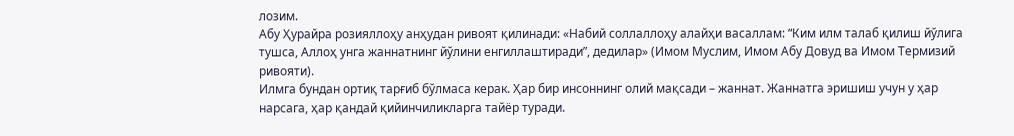лозим.
Абу Ҳурайра розияллоҳу анҳудан ривоят қилинади: «Набий соллаллоҳу алайҳи васаллам: “Ким илм талаб қилиш йўлига тушса, Аллоҳ унга жаннатнинг йўлини енгиллаштиради”, дедилар» (Имом Муслим, Имом Абу Довуд ва Имом Термизий ривояти).
Илмга бундан ортиқ тарғиб бўлмаса керак. Ҳар бир инсоннинг олий мақсади – жаннат. Жаннатга эришиш учун у ҳар нарсага, ҳар қандай қийинчиликларга тайёр туради.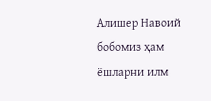Алишер Навоий бобомиз ҳам ёшларни илм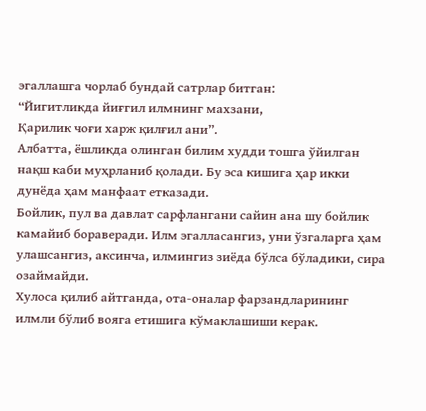эгаллашга чорлаб бундай сатрлар битган:
“Йигитликда йиғгил илмнинг махзани,
Қарилик чоғи харж қилғил ани”.
Албатта, ёшликда олинган билим худди тошга ўйилган нақш каби муҳрланиб қолади. Бу эса кишига ҳар икки дунёда ҳам манфаат етказади.
Бойлик, пул ва давлат сарфлангани сайин ана шу бойлик камайиб бораверади. Илм эгалласангиз, уни ўзгаларга ҳам улашсангиз, аксинча, илмингиз зиёда бўлса бўладики, сира озаймайди.
Хулоса қилиб айтганда, ота-оналар фарзандларининг илмли бўлиб вояга етишига кўмаклашиши керак.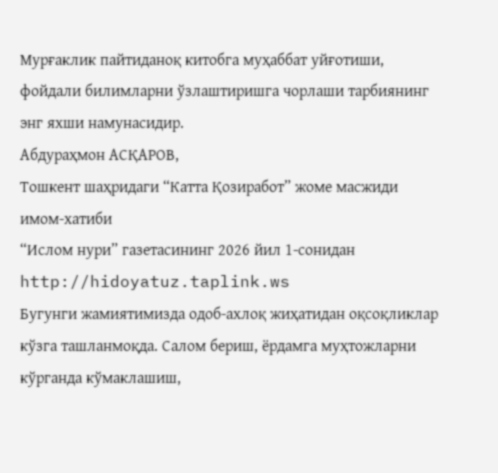Мурғаклик пайтиданоқ китобга муҳаббат уйғотиши, фойдали билимларни ўзлаштиришга чорлаши тарбиянинг энг яхши намунасидир.
Абдураҳмон АСҚАРОВ,
Тошкент шаҳридаги “Катта Қозиработ” жоме масжиди имом-хатиби
“Ислом нури” газетасининг 2026 йил 1-сонидан
http://hidoyatuz.taplink.ws
Бугунги жамиятимизда одоб-ахлоқ жиҳатидан оқсоқликлар кўзга ташланмоқда. Салом бериш, ёрдамга муҳтожларни кўрганда кўмаклашиш,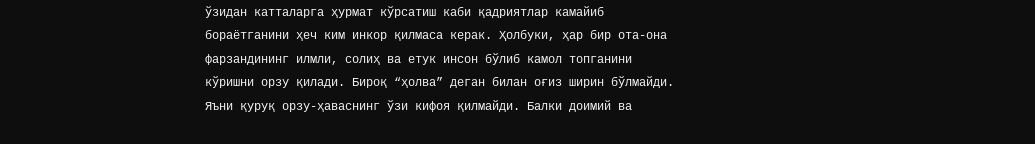ўзидан катталарга ҳурмат кўрсатиш каби қадриятлар камайиб бораётганини ҳеч ким инкор қилмаса керак. Ҳолбуки, ҳар бир ота-она фарзандининг илмли, солиҳ ва етук инсон бўлиб камол топганини кўришни орзу қилади. Бироқ “ҳолва” деган билан оғиз ширин бўлмайди. Яъни қуруқ орзу-ҳаваснинг ўзи кифоя қилмайди. Балки доимий ва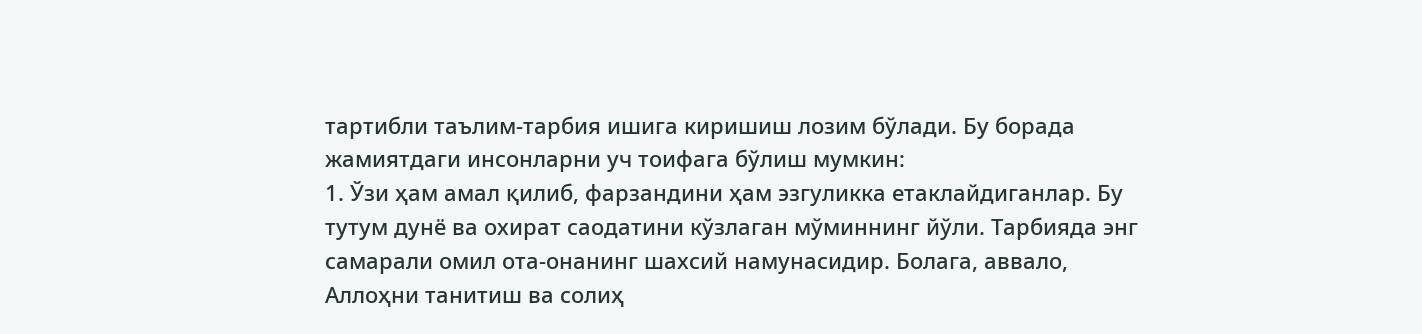тартибли таълим-тарбия ишига киришиш лозим бўлади. Бу борада жамиятдаги инсонларни уч тоифага бўлиш мумкин:
1. Ўзи ҳам амал қилиб, фарзандини ҳам эзгуликка етаклайдиганлар. Бу тутум дунё ва охират саодатини кўзлаган мўминнинг йўли. Тарбияда энг самарали омил ота-онанинг шахсий намунасидир. Болага, аввало, Аллоҳни танитиш ва солиҳ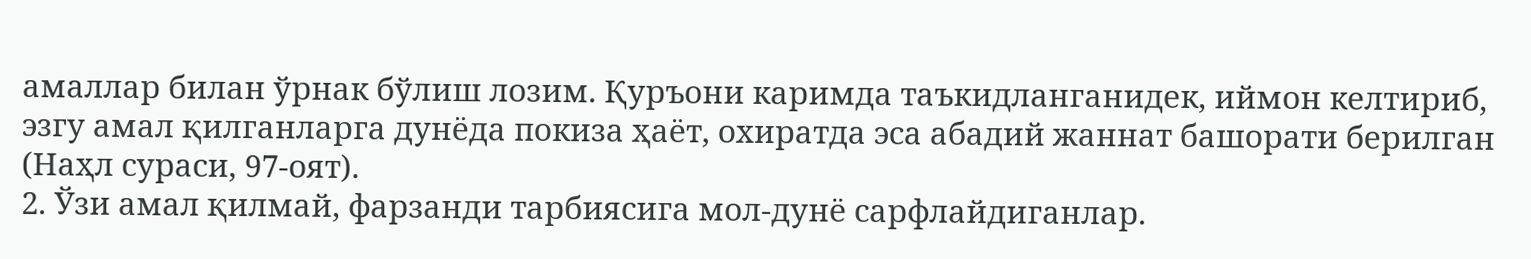амаллар билан ўрнак бўлиш лозим. Қуръони каримда таъкидланганидек, иймон келтириб, эзгу амал қилганларга дунёда покиза ҳаёт, охиратда эса абадий жаннат башорати берилган (Наҳл сураси, 97-оят).
2. Ўзи амал қилмай, фарзанди тарбиясига мол-дунё сарфлайдиганлар.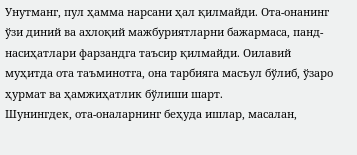Унутманг, пул ҳамма нарсани ҳал қилмайди. Ота-онанинг ўзи диний ва ахлоқий мажбуриятларни бажармаса, панд-насиҳатлари фарзандга таъсир қилмайди. Оилавий муҳитда ота таъминотга, она тарбияга масъул бўлиб, ўзаро ҳурмат ва ҳамжиҳатлик бўлиши шарт.
Шунингдек, ота-оналарнинг беҳуда ишлар, масалан,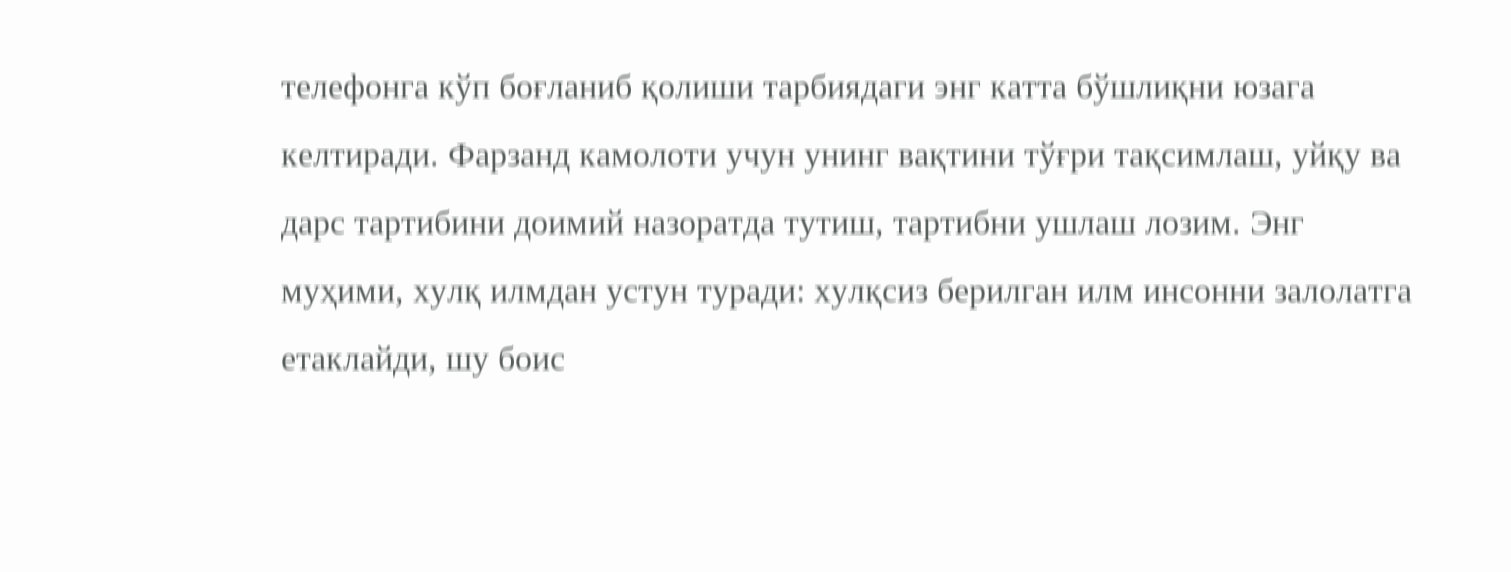телефонга кўп боғланиб қолиши тарбиядаги энг катта бўшлиқни юзага келтиради. Фарзанд камолоти учун унинг вақтини тўғри тақсимлаш, уйқу ва дарс тартибини доимий назоратда тутиш, тартибни ушлаш лозим. Энг муҳими, хулқ илмдан устун туради: хулқсиз берилган илм инсонни залолатга етаклайди, шу боис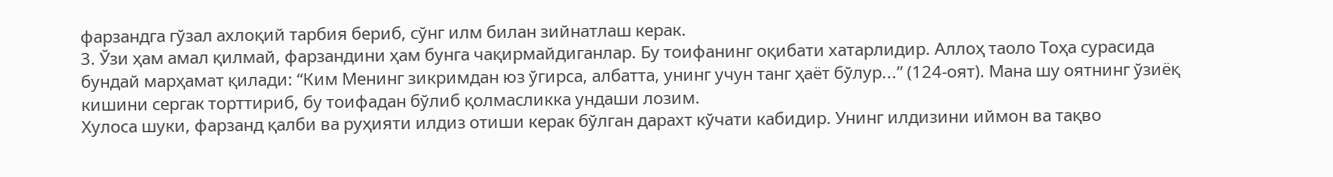фарзандга гўзал ахлоқий тарбия бериб, сўнг илм билан зийнатлаш керак.
3. Ўзи ҳам амал қилмай, фарзандини ҳам бунга чақирмайдиганлар. Бу тоифанинг оқибати хатарлидир. Аллоҳ таоло Тоҳа сурасида бундай марҳамат қилади: “Ким Менинг зикримдан юз ўгирса, албатта, унинг учун танг ҳаёт бўлур...” (124-оят). Мана шу оятнинг ўзиёқ кишини сергак торттириб, бу тоифадан бўлиб қолмасликка ундаши лозим.
Хулоса шуки, фарзанд қалби ва руҳияти илдиз отиши керак бўлган дарахт кўчати кабидир. Унинг илдизини иймон ва тақво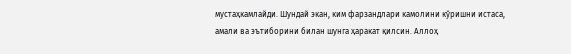мустаҳкамлайди. Шундай экан, ким фарзандлари камолини кўришни истаса, амали ва эътиборини билан шунга ҳаракат қилсин. Аллоҳ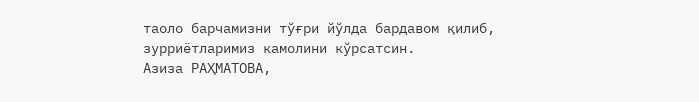таоло барчамизни тўғри йўлда бардавом қилиб, зурриётларимиз камолини кўрсатсин.
Азиза РАҲМАТОВА,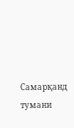Самарқанд тумани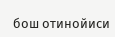бош отинойиси